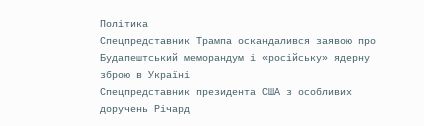Політика
Спецпредставник Трампа оскандалився заявою про Будапештський меморандум і «російську» ядерну зброю в Україні
Спецпредставник президента США з особливих доручень Річард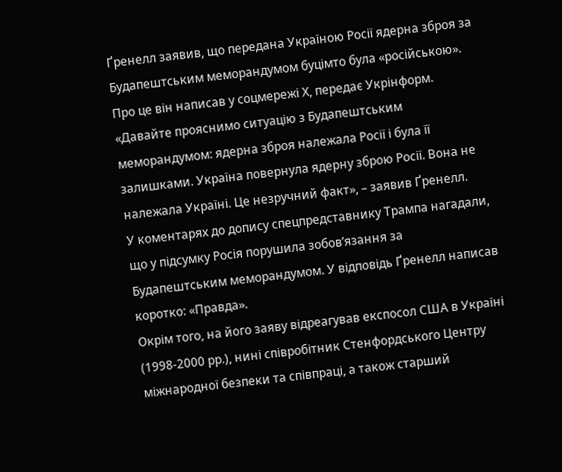Ґренелл заявив, що передана Україною Росії ядерна зброя за Будапештським меморандумом буцімто була «російською».
Про це він написав у соцмережі Х, передає Укрінформ.
«Давайте прояснимо ситуацію з Будапештським меморандумом: ядерна зброя належала Росії і була її залишками. Україна повернула ядерну зброю Росії. Вона не належала Україні. Це незручний факт», – заявив Ґренелл.
У коментарях до допису спецпредставнику Трампа нагадали, що у підсумку Росія порушила зобов’язання за Будапештським меморандумом. У відповідь Ґренелл написав коротко: «Правда».
Окрім того, на його заяву відреагував експосол США в Україні (1998-2000 рр.), нині співробітник Стенфордського Центру міжнародної безпеки та співпраці, а також старший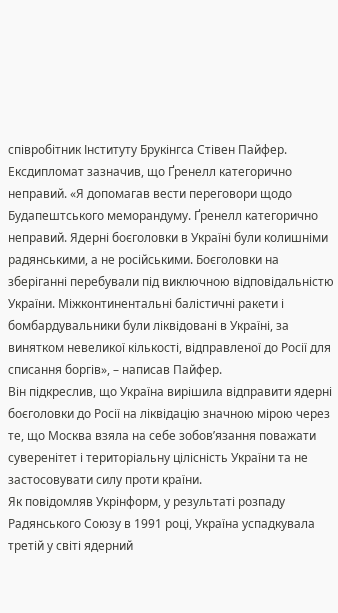співробітник Інституту Брукінгса Стівен Пайфер.
Ексдипломат зазначив, що Ґренелл категорично неправий. «Я допомагав вести переговори щодо Будапештського меморандуму. Ґренелл категорично неправий. Ядерні боєголовки в Україні були колишніми радянськими, а не російськими. Боєголовки на зберіганні перебували під виключною відповідальністю України. Міжконтинентальні балістичні ракети і бомбардувальники були ліквідовані в Україні, за винятком невеликої кількості, відправленої до Росії для списання боргів», – написав Пайфер.
Він підкреслив, що Україна вирішила відправити ядерні боєголовки до Росії на ліквідацію значною мірою через те, що Москва взяла на себе зобов’язання поважати суверенітет і територіальну цілісність України та не застосовувати силу проти країни.
Як повідомляв Укрінформ, у результаті розпаду Радянського Союзу в 1991 році, Україна успадкувала третій у світі ядерний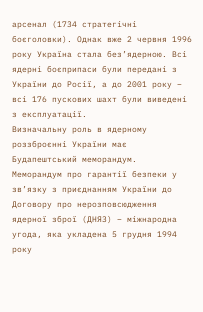арсенал (1734 стратегічні боєголовки). Однак вже 2 червня 1996 року Україна стала без’ядерною. Всі ядерні боєприпаси були передані з України до Росії, а до 2001 року – всі 176 пускових шахт були виведені з експлуатації.
Визначальну роль в ядерному роззброєнні України має Будапештський меморандум.
Меморандум про гарантії безпеки у зв’язку з приєднанням України до Договору про нерозповсюдження ядерної зброї (ДНЯЗ) – міжнародна угода, яка укладена 5 грудня 1994 року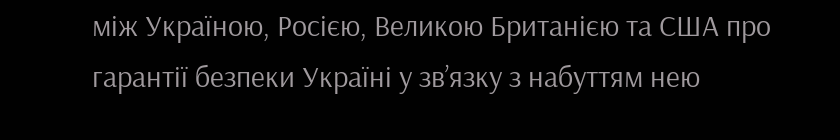між Україною, Росією, Великою Британією та США про гарантії безпеки Україні у зв’язку з набуттям нею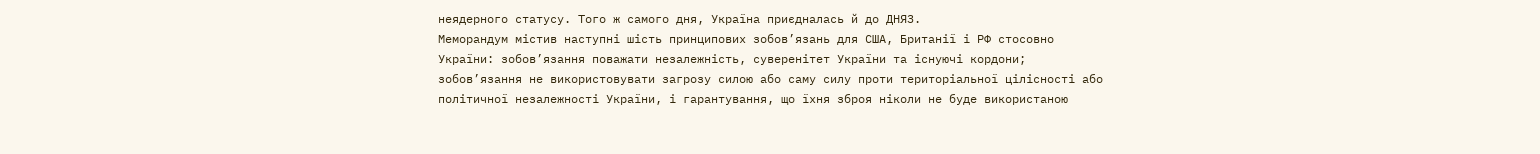неядерного статусу. Того ж самого дня, Україна приєдналась й до ДНЯЗ.
Меморандум містив наступні шість принципових зобов’язань для США, Британії і РФ стосовно України: зобов’язання поважати незалежність, суверенітет України та існуючі кордони; зобов’язання не використовувати загрозу силою або саму силу проти територіальної цілісності або політичної незалежності України, і гарантування, що їхня зброя ніколи не буде використаною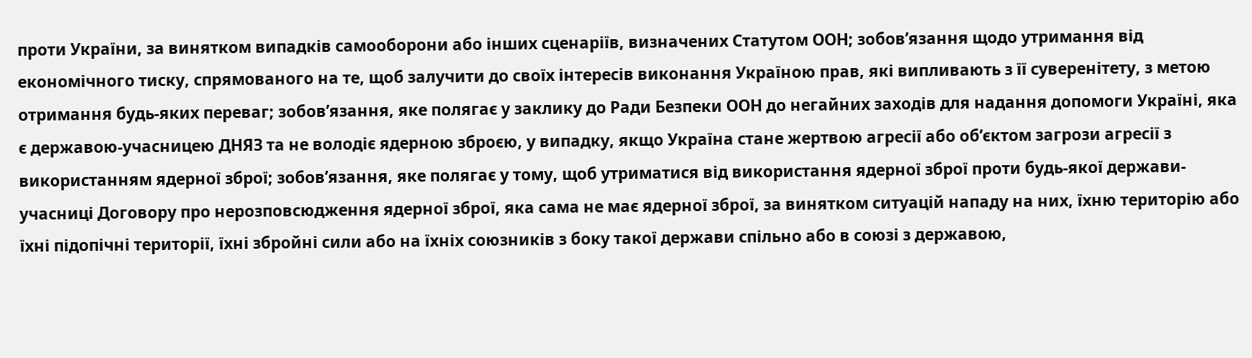проти України, за винятком випадків самооборони або інших сценаріїв, визначених Статутом ООН; зобов’язання щодо утримання від економічного тиску, спрямованого на те, щоб залучити до своїх інтересів виконання Україною прав, які випливають з її суверенітету, з метою отримання будь-яких переваг; зобов’язання, яке полягає у заклику до Ради Безпеки ООН до негайних заходів для надання допомоги Україні, яка є державою-учасницею ДНЯЗ та не володіє ядерною зброєю, у випадку, якщо Україна стане жертвою агресії або об’єктом загрози агресії з використанням ядерної зброї; зобов’язання, яке полягає у тому, щоб утриматися від використання ядерної зброї проти будь-якої держави-учасниці Договору про нерозповсюдження ядерної зброї, яка сама не має ядерної зброї, за винятком ситуацій нападу на них, їхню територію або їхні підопічні території, їхні збройні сили або на їхніх союзників з боку такої держави спільно або в союзі з державою,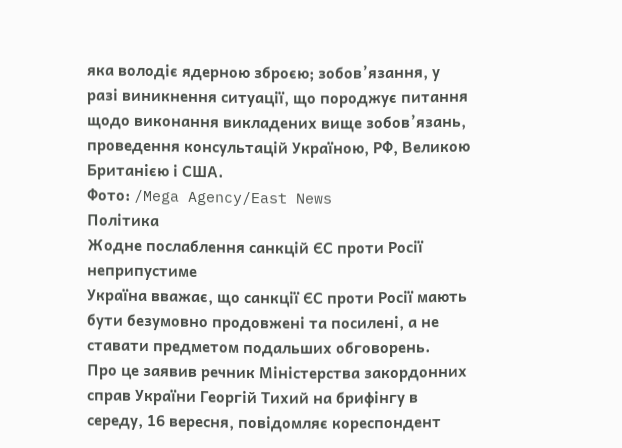яка володіє ядерною зброєю; зобов’язання, у разі виникнення ситуації, що породжує питання щодо виконання викладених вище зобов’язань, проведення консультацій Україною, РФ, Великою Британією і США.
Фото: /Mega Agency/East News
Політика
Жодне послаблення санкцій ЄС проти Росії неприпустиме
Україна вважає, що санкції ЄС проти Росії мають бути безумовно продовжені та посилені, а не ставати предметом подальших обговорень.
Про це заявив речник Міністерства закордонних справ України Георгій Тихий на брифінгу в середу, 16 вересня, повідомляє кореспондент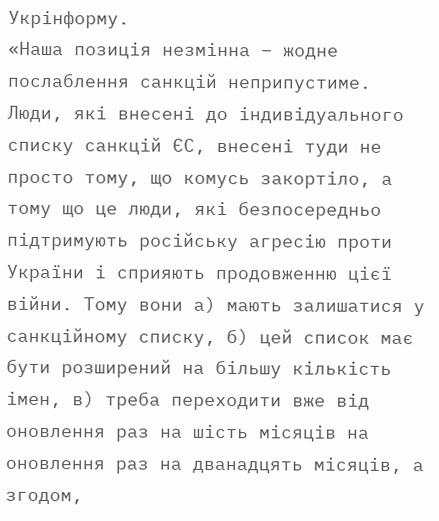Укрінформу.
«Наша позиція незмінна – жодне послаблення санкцій неприпустиме. Люди, які внесені до індивідуального списку санкцій ЄС, внесені туди не просто тому, що комусь закортіло, а тому що це люди, які безпосередньо підтримують російську агресію проти України і сприяють продовженню цієї війни. Тому вони а) мають залишатися у санкційному списку, б) цей список має бути розширений на більшу кількість імен, в) треба переходити вже від оновлення раз на шість місяців на оновлення раз на дванадцять місяців, а згодом,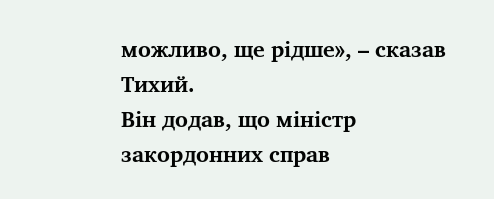можливо, ще рідше», – сказав Тихий.
Він додав, що міністр закордонних справ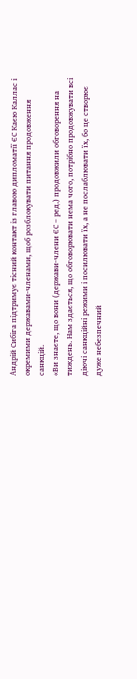Андрій Сибіга підтримує тісний контакт із главою дипломатії ЄС Каєю Каллас і окремими державами-членами, щоб розблокувати питання продовження санкцій.
«Ви знаєте, що вони (держави-члени ЄС – ред.) продовжили обговорення на тиждень. Нам здається, що обговорювати нема чого, потрібно продовжувати всі діючі санкційні режими і посилювати їх, а не послаблювати їх, бо це створює дуже небезпечний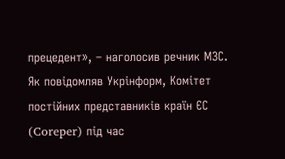прецедент», – наголосив речник МЗС.
Як повідомляв Укрінформ, Комітет постійних представників країн ЄС (Coreper) під час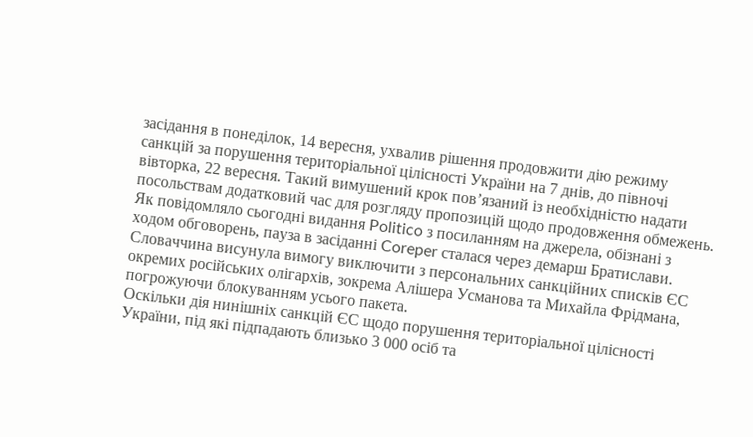засідання в понеділок, 14 вересня, ухвалив рішення продовжити дію режиму санкцій за порушення територіальної цілісності України на 7 днів, до півночі вівторка, 22 вересня. Такий вимушений крок пов’язаний із необхідністю надати посольствам додатковий час для розгляду пропозицій щодо продовження обмежень.
Як повідомляло сьогодні видання Politico з посиланням на джерела, обізнані з ходом обговорень, пауза в засіданні Coreper сталася через демарш Братислави. Словаччина висунула вимогу виключити з персональних санкційних списків ЄС окремих російських олігархів, зокрема Алішера Усманова та Михайла Фрідмана, погрожуючи блокуванням усього пакета.
Оскільки дія нинішніх санкцій ЄС щодо порушення територіальної цілісності України, під які підпадають близько 3 000 осіб та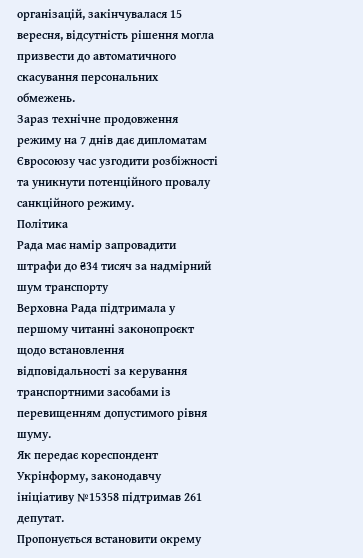організацій, закінчувалася 15 вересня, відсутність рішення могла призвести до автоматичного скасування персональних обмежень.
Зараз технічне продовження режиму на 7 днів дає дипломатам Євросоюзу час узгодити розбіжності та уникнути потенційного провалу санкційного режиму.
Політика
Рада має намір запровадити штрафи до ₴34 тисяч за надмірний шум транспорту
Верховна Рада підтримала у першому читанні законопроєкт щодо встановлення відповідальності за керування транспортними засобами із перевищенням допустимого рівня шуму.
Як передає кореспондент Укрінформу, законодавчу ініціативу №15358 підтримав 261 депутат.
Пропонується встановити окрему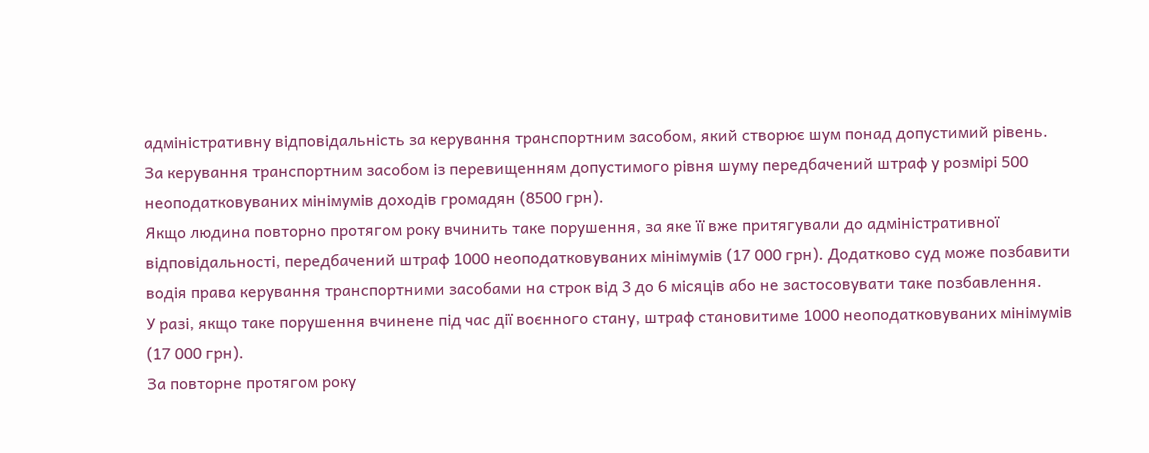адміністративну відповідальність за керування транспортним засобом, який створює шум понад допустимий рівень.
За керування транспортним засобом із перевищенням допустимого рівня шуму передбачений штраф у розмірі 500 неоподатковуваних мінімумів доходів громадян (8500 грн).
Якщо людина повторно протягом року вчинить таке порушення, за яке її вже притягували до адміністративної відповідальності, передбачений штраф 1000 неоподатковуваних мінімумів (17 000 грн). Додатково суд може позбавити водія права керування транспортними засобами на строк від 3 до 6 місяців або не застосовувати таке позбавлення.
У разі, якщо таке порушення вчинене під час дії воєнного стану, штраф становитиме 1000 неоподатковуваних мінімумів (17 000 грн).
За повторне протягом року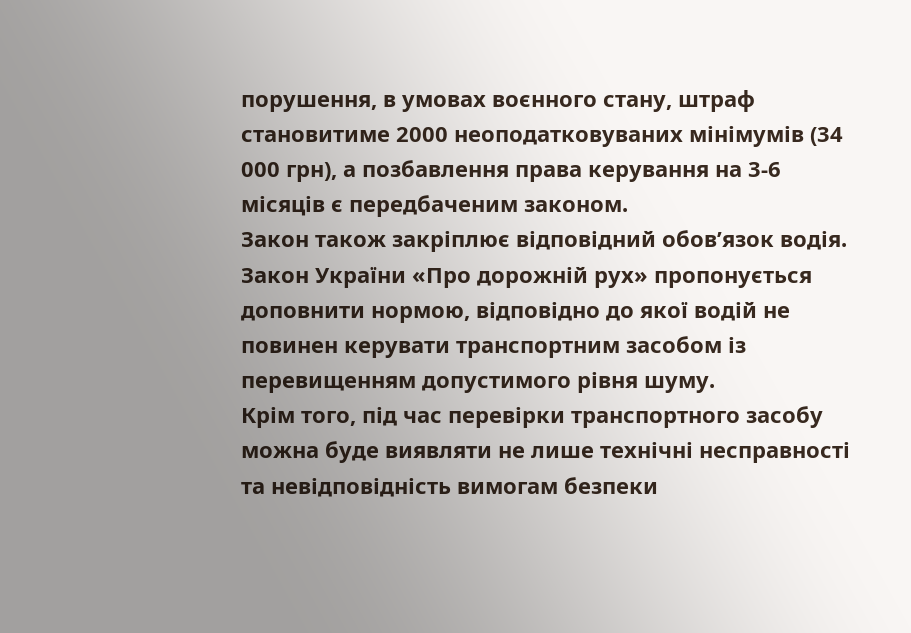порушення, в умовах воєнного стану, штраф становитиме 2000 неоподатковуваних мінімумів (34 000 грн), а позбавлення права керування на 3-6 місяців є передбаченим законом.
Закон також закріплює відповідний обов’язок водія. Закон України «Про дорожній рух» пропонується доповнити нормою, відповідно до якої водій не повинен керувати транспортним засобом із перевищенням допустимого рівня шуму.
Крім того, під час перевірки транспортного засобу можна буде виявляти не лише технічні несправності та невідповідність вимогам безпеки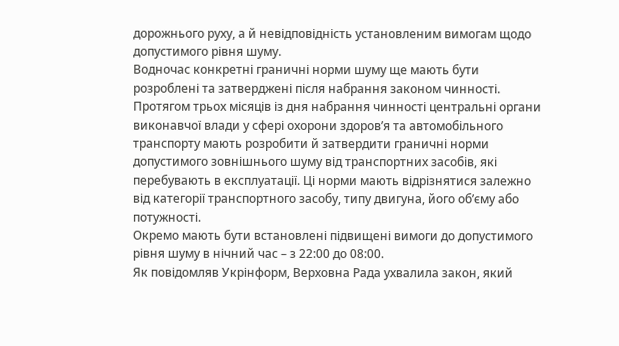дорожнього руху, а й невідповідність установленим вимогам щодо допустимого рівня шуму.
Водночас конкретні граничні норми шуму ще мають бути розроблені та затверджені після набрання законом чинності.
Протягом трьох місяців із дня набрання чинності центральні органи виконавчої влади у сфері охорони здоров’я та автомобільного транспорту мають розробити й затвердити граничні норми допустимого зовнішнього шуму від транспортних засобів, які перебувають в експлуатації. Ці норми мають відрізнятися залежно від категорії транспортного засобу, типу двигуна, його об’єму або потужності.
Окремо мають бути встановлені підвищені вимоги до допустимого рівня шуму в нічний час – з 22:00 до 08:00.
Як повідомляв Укрінформ, Верховна Рада ухвалила закон, який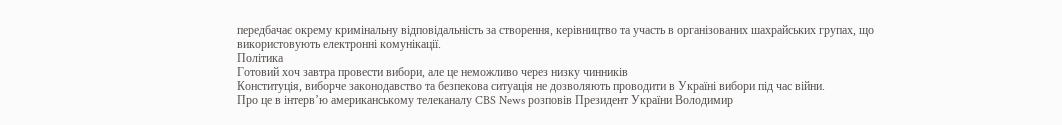передбачає окрему кримінальну відповідальність за створення, керівництво та участь в організованих шахрайських групах, що використовують електронні комунікації.
Політика
Готовий хоч завтра провести вибори, але це неможливо через низку чинників
Конституція, виборче законодавство та безпекова ситуація не дозволяють проводити в Україні вибори під час війни.
Про це в інтерв’ю американському телеканалу CBS News розповів Президент України Володимир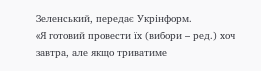Зеленський, передає Укрінформ.
«Я готовий провести їх (вибори – ред.) хоч завтра, але якщо триватиме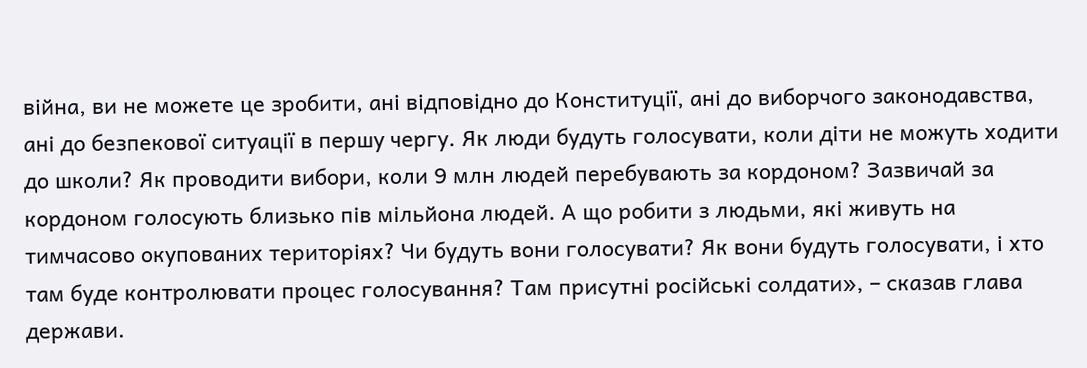війна, ви не можете це зробити, ані відповідно до Конституції, ані до виборчого законодавства, ані до безпекової ситуації в першу чергу. Як люди будуть голосувати, коли діти не можуть ходити до школи? Як проводити вибори, коли 9 млн людей перебувають за кордоном? Зазвичай за кордоном голосують близько пів мільйона людей. А що робити з людьми, які живуть на тимчасово окупованих територіях? Чи будуть вони голосувати? Як вони будуть голосувати, і хто там буде контролювати процес голосування? Там присутні російські солдати», – сказав глава держави.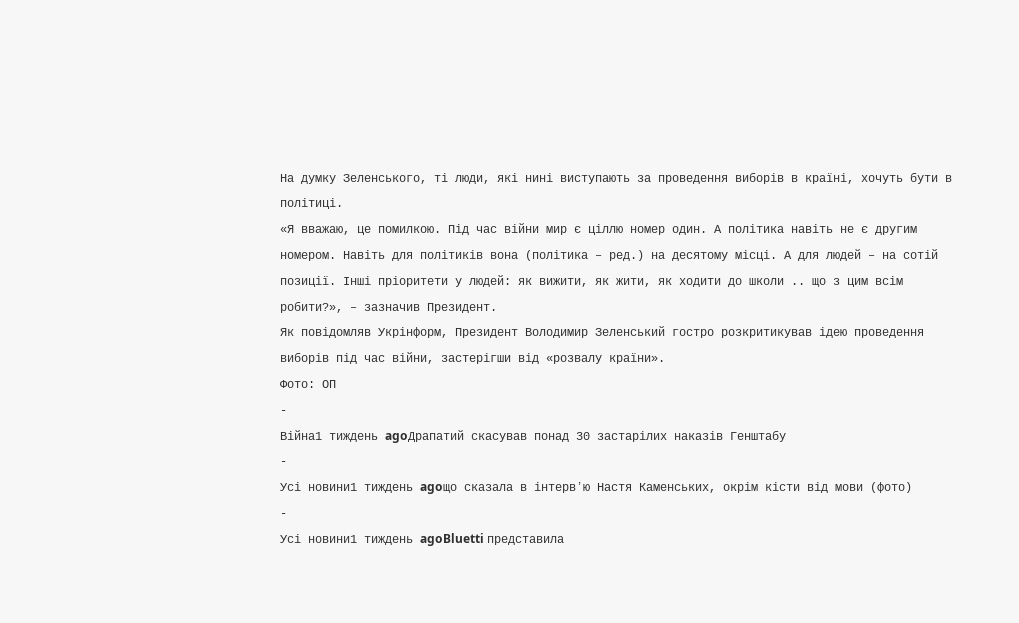На думку Зеленського, ті люди, які нині виступають за проведення виборів в країні, хочуть бути в політиці.
«Я вважаю, це помилкою. Під час війни мир є ціллю номер один. А політика навіть не є другим номером. Навіть для політиків вона (політика – ред.) на десятому місці. А для людей – на сотій позиції. Інші пріоритети у людей: як вижити, як жити, як ходити до школи .. що з цим всім робити?», – зазначив Президент.
Як повідомляв Укрінформ, Президент Володимир Зеленський гостро розкритикував ідею проведення виборів під час війни, застерігши від «розвалу країни».
Фото: ОП
-
Війна1 тиждень agoДрапатий скасував понад 30 застарілих наказів Генштабу
-
Усі новини1 тиждень agoщо сказала в інтервʼю Настя Каменських, окрім кісти від мови (фото)
-
Усі новини1 тиждень agoBluetti представила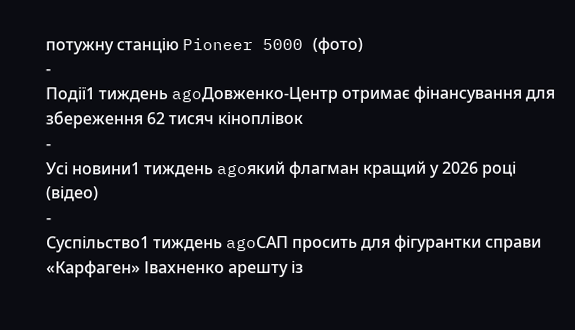потужну станцію Pioneer 5000 (фото)
-
Події1 тиждень agoДовженко-Центр отримає фінансування для збереження 62 тисяч кіноплівок
-
Усі новини1 тиждень agoякий флагман кращий у 2026 році (відео)
-
Суспільство1 тиждень agoСАП просить для фігурантки справи «Карфаген» Івахненко арешту із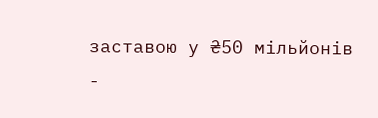заставою у ₴50 мільйонів
-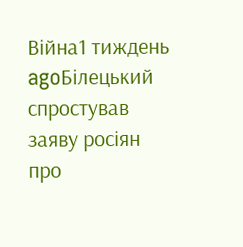Війна1 тиждень agoБілецький спростував заяву росіян про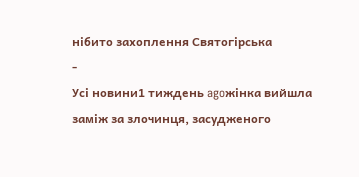нібито захоплення Святогірська
-
Усі новини1 тиждень agoжінка вийшла заміж за злочинця, засудженого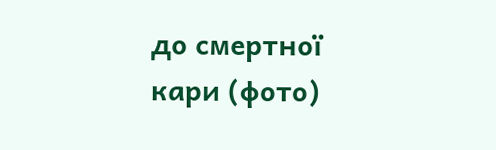до смертної кари (фото)